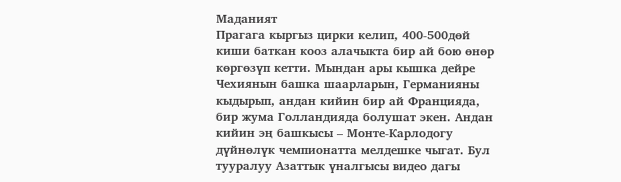Маданият
Прагага кыргыз цирки келип, 400-500дөй киши баткан кооз алачыкта бир ай бою өнөр көргөзүп кетти. Мындан ары кышка дейре Чехиянын башка шаарларын, Германияны кыдырып, андан кийин бир ай Францияда, бир жума Голландияда болушат экен. Андан кийин эң башкысы – Монте-Карлодогу дүйнөлүк чемпионатта мелдешке чыгат. Бул тууралуу Азаттык үналгысы видео дагы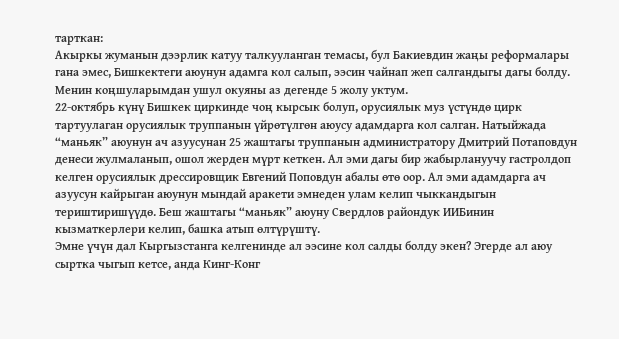тарткан:
Акыркы жуманын дээрлик катуу талкууланган темасы, бул Бакиевдин жаңы реформалары гана эмес, Бишкектеги аюунун адамга кол салып, ээсин чайнап жеп салгандыгы дагы болду. Менин коңшуларымдан ушул окуяны аз дегенде 5 жолу уктум.
22-октябрь күнү Бишкек циркинде чоң кырсык болуп, орусиялык муз үстүндө цирк тартуулаган орусиялык труппанын үйрөтүлгөн аюусу адамдарга кол салган. Натыйжада “маньяк” аюунун ач азуусунан 25 жаштагы труппанын администратору Дмитрий Потаповдун денеси жулмаланып, ошол жерден мүрт кеткен. Ал эми дагы бир жабырлануучу гастролдоп келген орусиялык дрессировщик Евгений Поповдун абалы өтө оор. Ал эми адамдарга ач азуусун кайрыган аюунун мындай аракети эмнеден улам келип чыккандыгын териштиришүүдө. Беш жаштагы “маньяк” аюуну Свердлов райондук ИИБинин кызматкерлери келип, башка атып өлтүрүштү.
Эмне үчүн дал Кыргызстанга келгенинде ал ээсине кол салды болду экен? Эгерде ал аюу сыртка чыгып кетсе, анда Кинг-Конг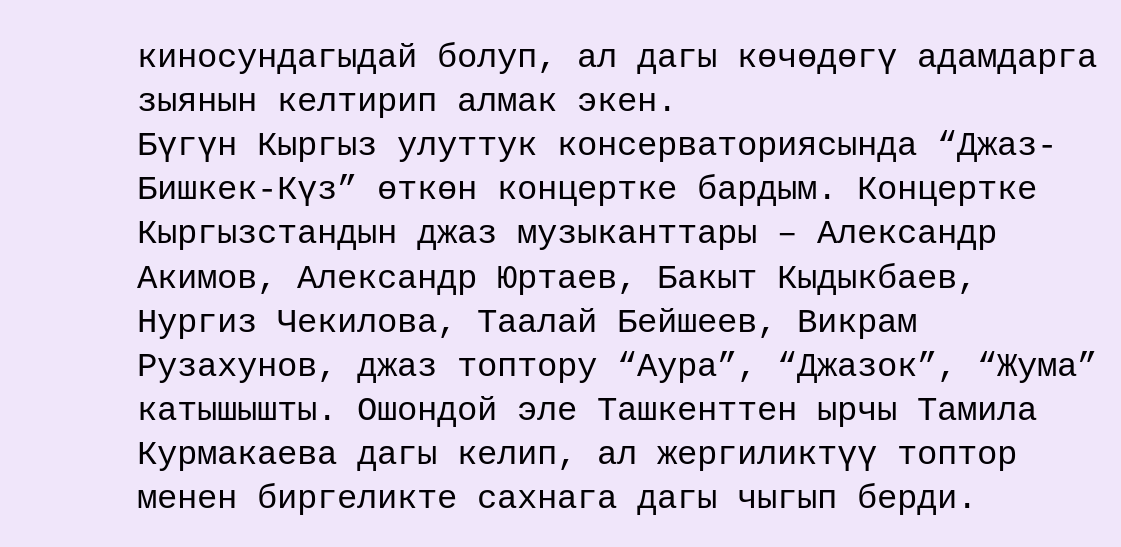киносундагыдай болуп, ал дагы көчөдөгү адамдарга зыянын келтирип алмак экен.
Бүгүн Кыргыз улуттук консерваторияcында “Джаз-Бишкек-Күз” өткөн концертке бардым. Концертке Кыргызстандын джаз музыканттары – Александр Акимов, Александр Юртаев, Бакыт Кыдыкбаев, Нургиз Чекилова, Таалай Бейшеев, Викрам Рузахунов, джаз топтору “Аура”, “Джазок”, “Жума” катышышты. Ошондой эле Ташкенттен ырчы Тамила Курмакаева дагы келип, ал жергиликтүү топтор менен биргеликте сахнага дагы чыгып берди.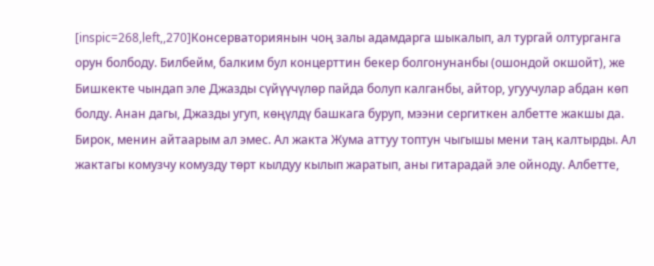[inspic=268,left,,270]Консерваториянын чоң залы адамдарга шыкалып, ал тургай олтурганга орун болбоду. Билбейм, балким бул концерттин бекер болгонунанбы (ошондой окшойт), же Бишкекте чындап эле Джазды сүйүүчүлөр пайда болуп калганбы, айтор, угуучулар абдан көп болду. Анан дагы, Джазды угуп, көңүлдү башкага буруп, мээни сергиткен албетте жакшы да.
Бирок, менин айтаарым ал эмес. Ал жакта Жума аттуу топтун чыгышы мени таң калтырды. Ал жактагы комузчу комузду төрт кылдуу кылып жаратып, аны гитарадай эле ойноду. Албетте,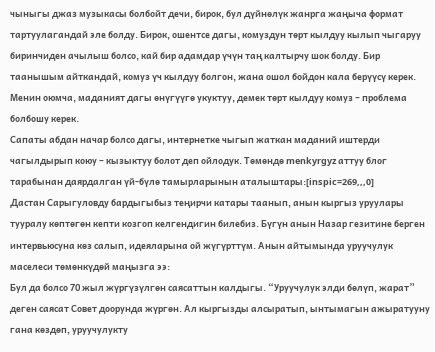чыныгы джаз музыкасы болбойт дечи, бирок, бул дүйнөлүк жанрга жаңыча формат тартуулагандай эле болду. Бирок, ошентсе дагы, комуздун төрт кылдуу кылып чыгаруу биринчиден ачылыш болсо, кай бир адамдар үчүн таң калтырчу шок болду. Бир таанышым айткандай, комуз үч кылдуу болгон, жана ошол бойдон кала берүүсү керек. Менин оюмча, маданият дагы өнүгүүгө укуктуу, демек төрт кылдуу комуз – проблема болбошу керек.
Сапаты абдан начар болсо дагы, интернетке чыгып жаткан маданий иштерди чагылдырып коюу – кызыктуу болот деп ойлодук. Төмөндө menkyrgyz аттуу блог тарабынан даярдалган үй-бүлө тамырларынын аталыштары:[inspic=269,,,0]
Дастан Сарыгуловду бардыгыбыз теңирчи катары таанып, анын кыргыз уруулары тууралу көптөгөн кепти козгоп келгендигин билебиз. Бүгүн анын Назар гезитине берген интервьюсуна көз салып, идеяларына ой жүгүрттүм. Анын айтымында уруучулук маселеси төмөнкүдөй маңызга ээ:
Бул да болсо 70 жыл жүргүзүлгөн саясаттын калдыгы. “Уруучулук элди бөлүп, жарат” деген саясат Совет доорунда жүргөн. Ал кыргызды алсыратып, ынтымагын ажыратууну гана көздөп, уруучулукту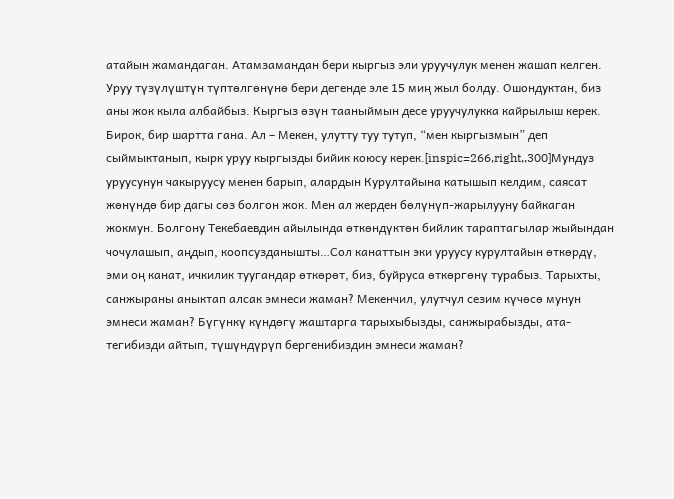атайын жамандаган. Атамзамандан бери кыргыз эли уруучулук менен жашап келген. Уруу түзүлүштүн түптөлгөнүнө бери дегенде эле 15 миң жыл болду. Ошондуктан, биз аны жок кыла албайбыз. Кыргыз өзүн тааныймын десе уруучулукка кайрылыш керек. Бирок, бир шартта гана. Ал – Мекен, улутту туу тутуп, “мен кыргызмын” деп сыймыктанып, кырк уруу кыргызды бийик коюсу керек.[inspic=266,right,,300]Мундуз уруусунун чакыруусу менен барып, алардын Курултайына катышып келдим, саясат жөнүндө бир дагы сөз болгон жок. Мен ал жерден бөлүнүп-жарылууну байкаган жокмун. Болгону Текебаевдин айылында өткөндүктөн бийлик тараптагылар жыйындан чочулашып, аңдып, коопсузданышты…Сол канаттын эки уруусу курултайын өткөрдү, эми оң канат, ичкилик туугандар өткөрөт, биз, буйруса өткөргөнү турабыз. Тарыхты, санжыраны аныктап алсак эмнеси жаман? Мекенчил, улутчул сезим күчөсө мунун эмнеси жаман? Бүгүнкү күндөгү жаштарга тарыхыбызды, санжырабызды, ата-тегибизди айтып, түшүндүрүп бергенибиздин эмнеси жаман?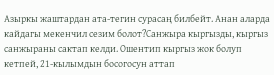Азыркы жаштардан ата-тегин сурасаң билбейт. Анан аларда кайдагы мекенчил сезим болот?Санжыра кыргызды, кыргыз санжыраны сактап келди. Ошентип кыргыз жок болуп кетпей, 21-кылымдын босогосун аттап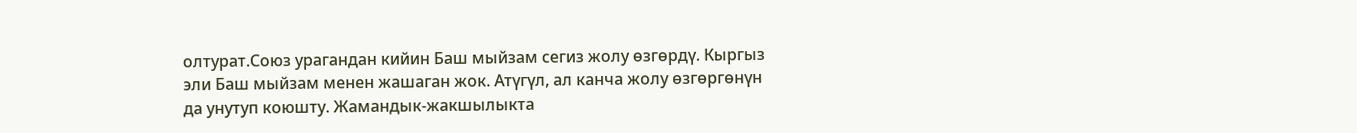олтурат.Союз урагандан кийин Баш мыйзам сегиз жолу өзгөрдү. Кыргыз эли Баш мыйзам менен жашаган жок. Атүгүл, ал канча жолу өзгөргөнүн да унутуп коюшту. Жамандык-жакшылыкта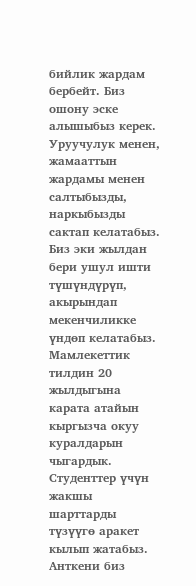бийлик жардам бербейт. Биз ошону эске алышыбыз керек. Уруучулук менен, жамааттын жардамы менен салтыбызды, наркыбызды сактап келатабыз. Биз эки жылдан бери ушул ишти түшүндүрүп, акырындап мекенчиликке үндөп келатабыз.
Мамлекеттик тилдин 20 жылдыгына карата атайын кыргызча окуу куралдарын чыгардык. Студенттер үчүн жакшы шарттарды түзүүгө аракет кылып жатабыз. Анткени биз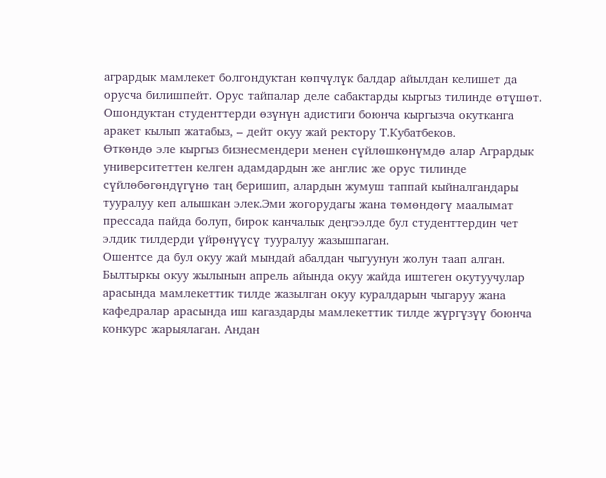агрардык мамлекет болгондуктан көпчүлүк балдар айылдан келишет да орусча билишпейт. Орус тайпалар деле сабактарды кыргыз тилинде өтүшөт. Ошондуктан студенттерди өзүнүн адистиги боюнча кыргызча окутканга аракет кылып жатабыз, – дейт окуу жай ректору Т.Кубатбеков.
Өткөндө эле кыргыз бизнесмендери менен сүйлөшкөнүмдө алар Агрардык университеттен келген адамдардын же англис же орус тилинде сүйлөбөгөндүгүнө таң беришип, алардын жумуш таппай кыйналгандары тууралуу кеп алышкан элек.Эми жогорудагы жана төмөндөгү маалымат прессада пайда болуп, бирок канчалык деңгээлде бул студенттердин чет элдик тилдерди үйрөнүүсү тууралуу жазышпаган.
Ошентсе да бул окуу жай мындай абалдан чыгуунун жолун таап алган. Былтыркы окуу жылынын апрель айында окуу жайда иштеген окутуучулар арасында мамлекеттик тилде жазылган окуу куралдарын чыгаруу жана кафедралар арасында иш кагаздарды мамлекеттик тилде жүргүзүү боюнча конкурс жарыялаган. Андан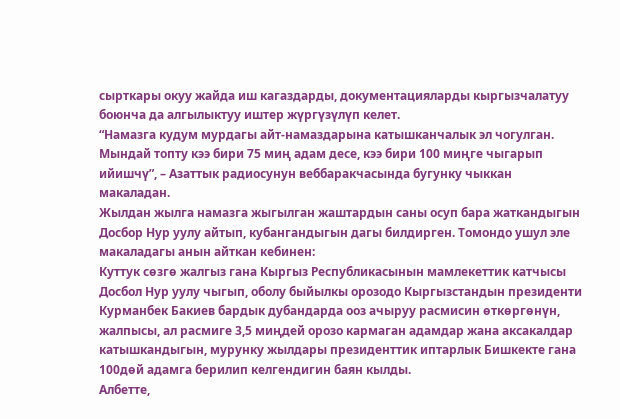сырткары окуу жайда иш кагаздарды, документацияларды кыргызчалатуу боюнча да алгылыктуу иштер жүргүзүлүп келет.
“Намазга кудум мурдагы айт-намаздарына катышканчалык эл чогулган. Мындай топту кээ бири 75 миң адам десе, кээ бири 100 миңге чыгарып ийишчү”, – Азаттык радиосунун веббаракчасында бугунку чыккан макаладан.
Жылдан жылга намазга жыгылган жаштардын саны осуп бара жаткандыгын Досбор Нур уулу айтып, кубангандыгын дагы билдирген. Томондо ушул эле макаладагы анын айткан кебинен:
Куттук сөзгө жалгыз гана Кыргыз Республикасынын мамлекеттик катчысы Досбол Нур уулу чыгып, оболу быйылкы орозодо Кыргызстандын президенти Курманбек Бакиев бардык дубандарда ооз ачыруу расмисин өткөргөнүн, жалпысы, ал расмиге 3,5 миңдей орозо кармаган адамдар жана аксакалдар катышкандыгын, мурунку жылдары президенттик иптарлык Бишкекте гана 100дөй адамга берилип келгендигин баян кылды.
Албетте,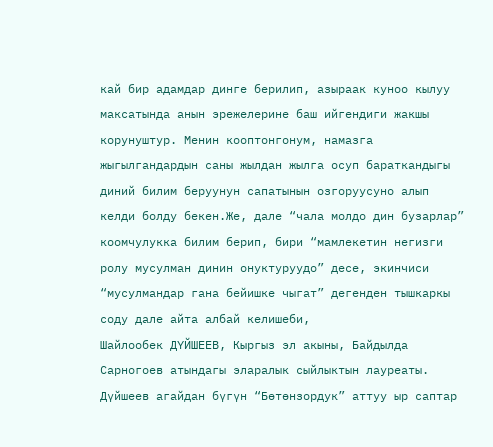кай бир адамдар динге берилип, азыраак куноо кылуу максатында анын эрежелерине баш ийгендиги жакшы корунуштур. Менин кооптонгонум, намазга жыгылгандардын саны жылдан жылга осуп бараткандыгы диний билим беруунун сапатынын озгоруусуно алып келди болду бекен.Же, дале “чала молдо дин бузарлар” коомчулукка билим берип, бири “мамлекетин негизги ролу мусулман динин онуктуруудо” десе, экинчиси “мусулмандар гана бейишке чыгат” дегенден тышкаркы соду дале айта албай келишеби,
Шайлообек ДҮЙШЕЕВ, Кыргыз эл акыны, Байдылда Сарногоев атындагы эларалык сыйлыктын лауреаты. Дүйшеев агайдан бүгүн “Бөтөнзордук” аттуу ыр саптар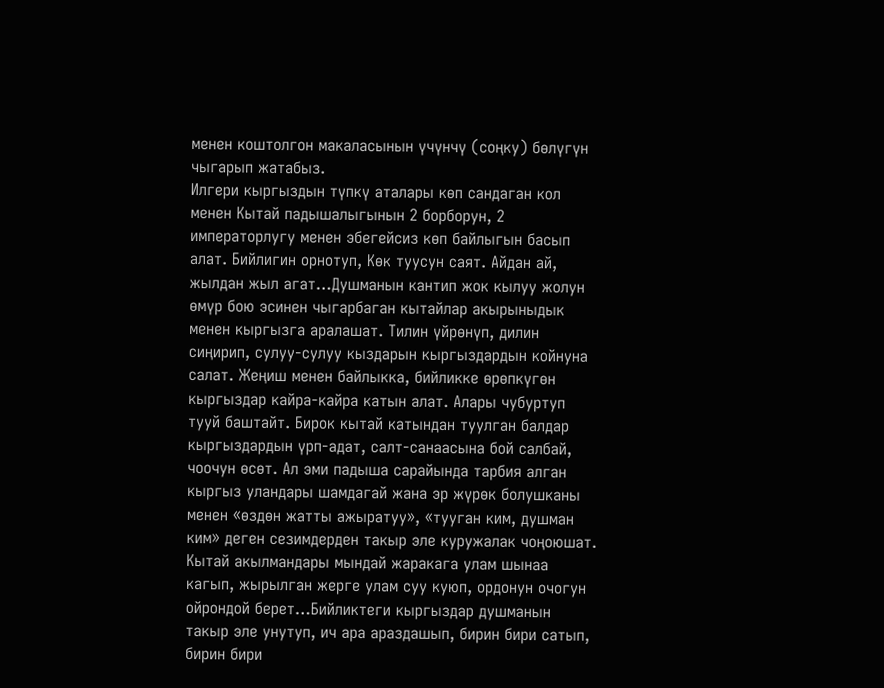менен коштолгон макаласынын үчүнчү (соңку) бөлүгүн чыгарып жатабыз.
Илгери кыргыздын түпкү аталары көп сандаган кол менен Кытай падышалыгынын 2 борборун, 2 императорлугу менен эбегейсиз көп байлыгын басып алат. Бийлигин орнотуп, Көк туусун саят. Айдан ай, жылдан жыл агат…Душманын кантип жок кылуу жолун өмүр бою эсинен чыгарбаган кытайлар акырыныдык менен кыргызга аралашат. Тилин үйрөнүп, дилин сиңирип, сулуу-сулуу кыздарын кыргыздардын койнуна салат. Жеңиш менен байлыкка, бийликке өрөпкүгөн кыргыздар кайра-кайра катын алат. Алары чубуртуп тууй баштайт. Бирок кытай катындан туулган балдар кыргыздардын үрп-адат, салт-санаасына бой салбай, чоочун өсөт. Ал эми падыша сарайында тарбия алган кыргыз уландары шамдагай жана эр жүрөк болушканы менен «өздөн жатты ажыратуу», «тууган ким, душман ким» деген сезимдерден такыр эле куружалак чоңоюшат. Кытай акылмандары мындай жаракага улам шынаа кагып, жырылган жерге улам суу куюп, ордонун очогун ойрондой берет…Бийликтеги кыргыздар душманын такыр эле унутуп, ич ара араздашып, бирин бири сатып, бирин бири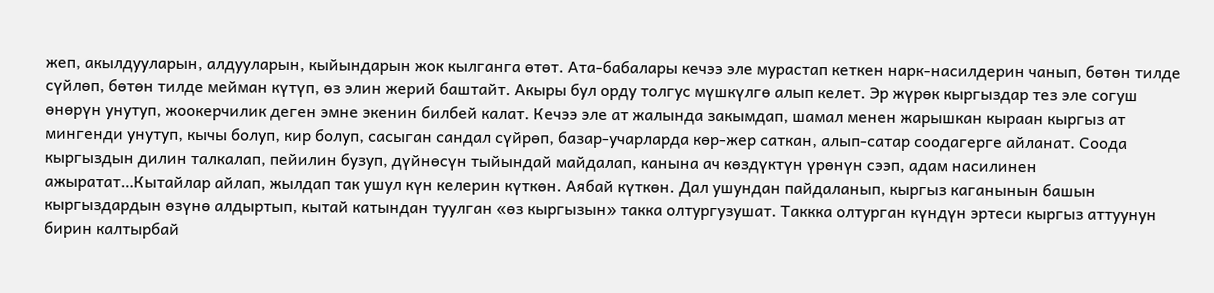жеп, акылдууларын, алдууларын, кыйындарын жок кылганга өтөт. Ата-бабалары кечээ эле мурастап кеткен нарк-насилдерин чанып, бөтөн тилде сүйлөп, бөтөн тилде мейман күтүп, өз элин жерий баштайт. Акыры бул орду толгус мүшкүлгө алып келет. Эр жүрөк кыргыздар тез эле согуш өнөрүн унутуп, жоокерчилик деген эмне экенин билбей калат. Кечээ эле ат жалында закымдап, шамал менен жарышкан кыраан кыргыз ат мингенди унутуп, кычы болуп, кир болуп, сасыган сандал сүйрөп, базар-учарларда көр-жер саткан, алып-сатар соодагерге айланат. Соода кыргыздын дилин талкалап, пейилин бузуп, дүйнөсүн тыйындай майдалап, канына ач көздүктүн үрөнүн сээп, адам насилинен ажыратат…Кытайлар айлап, жылдап так ушул күн келерин күткөн. Аябай күткөн. Дал ушундан пайдаланып, кыргыз каганынын башын кыргыздардын өзүнө алдыртып, кытай катындан туулган «өз кыргызын» такка олтургузушат. Таккка олтурган күндүн эртеси кыргыз аттуунун бирин калтырбай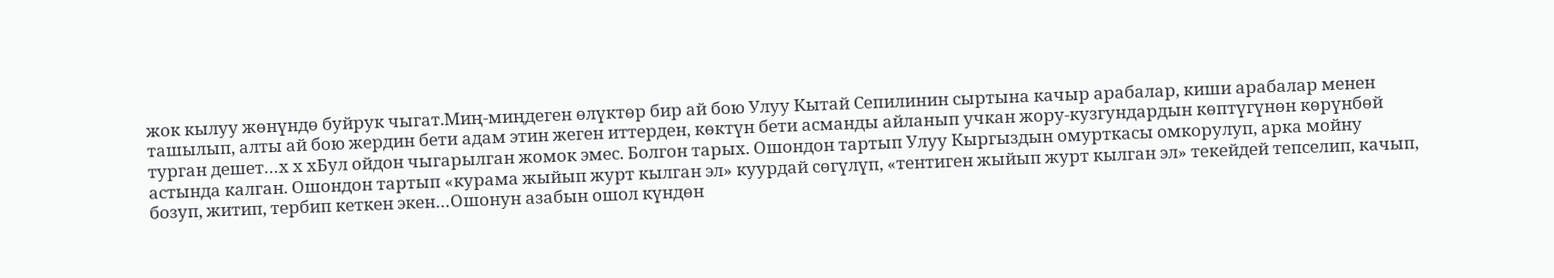жок кылуу жөнүндө буйрук чыгат.Миң-миңдеген өлүктөр бир ай бою Улуу Кытай Сепилинин сыртына качыр арабалар, киши арабалар менен ташылып, алты ай бою жердин бети адам этин жеген иттерден, көктүн бети асманды айланып учкан жору-кузгундардын көптүгүнөн көрүнбөй турган дешет…х х хБул ойдон чыгарылган жомок эмес. Болгон тарых. Ошондон тартып Улуу Кыргыздын омурткасы омкорулуп, арка мойну астында калган. Ошондон тартып «курама жыйып журт кылган эл» куурдай сөгүлүп, «тентиген жыйып журт кылган эл» текейдей тепселип, качып, бозуп, житип, тербип кеткен экен…Ошонун азабын ошол күндөн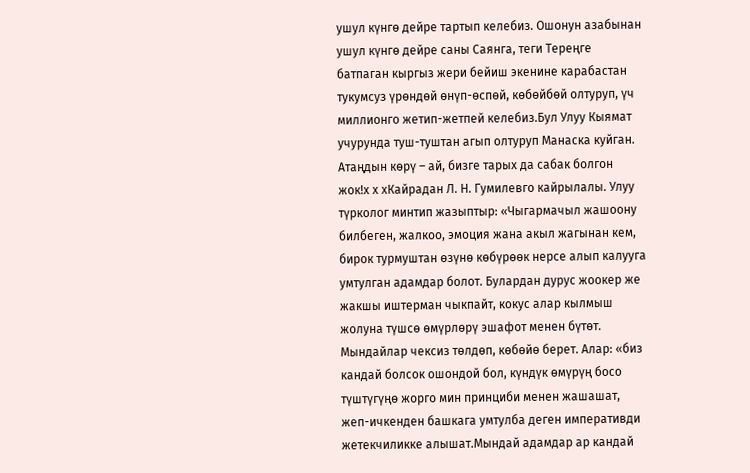ушул күнгө дейре тартып келебиз. Ошонун азабынан ушул күнгө дейре саны Саянга, теги Тереңге батпаган кыргыз жери бейиш экенине карабастан тукумсуз үрөндөй өнүп-өспөй, көбөйбөй олтуруп, үч миллионго жетип-жетпей келебиз.Бул Улуу Кыямат учурунда туш-туштан агып олтуруп Манаска куйган. Атаңдын көрү – ай, бизге тарых да сабак болгон жок!х х хКайрадан Л. Н. Гумилевго кайрылалы. Улуу түрколог минтип жазыптыр: «Чыгармачыл жашоону билбеген, жалкоо, эмоция жана акыл жагынан кем, бирок турмуштан өзүнө көбүрөөк нерсе алып калууга умтулган адамдар болот. Булардан дурус жоокер же жакшы иштерман чыкпайт, кокус алар кылмыш жолуна түшсө өмүрлөрү эшафот менен бүтөт. Мындайлар чексиз төлдөп, көбөйө берет. Алар: «биз кандай болсок ошондой бол, күндүк өмүрүң босо түштүгүңө жорго мин принциби менен жашашат, жеп-ичкенден башкага умтулба деген императивди жетекчиликке алышат.Мындай адамдар ар кандай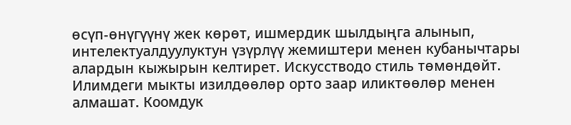өсүп-өнүгүүнү жек көрөт, ишмердик шылдыңга алынып, интелектуалдуулуктун үзүрлүү жемиштери менен кубанычтары алардын кыжырын келтирет. Искусстводо стиль төмөндөйт. Илимдеги мыкты изилдөөлөр орто заар иликтөөлөр менен алмашат. Коомдук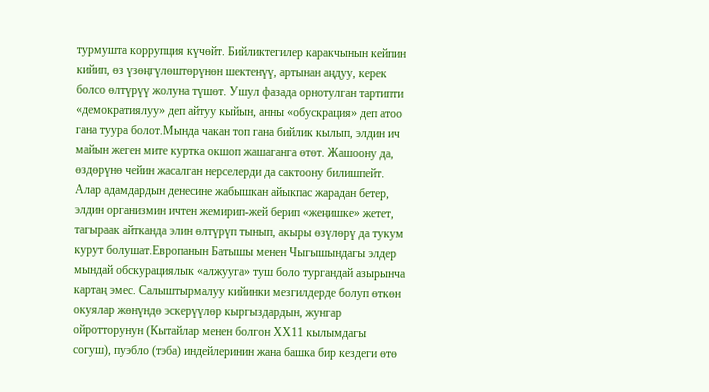турмушта коррупция күчөйт. Бийликтегилер каракчынын кейпин кийип, өз үзөңгүлөштөрүнөн шектенүү, артынан аңдуу, керек болсо өлтүрүү жолуна түшөт. Ушул фазада орнотулган тартипти «демократиялуу» деп айтуу кыйын, анны «обускрация» деп атоо гана туура болот.Мында чакан топ гана бийлик кылып, элдин ич майын жеген мите куртка окшоп жашаганга өтөт. Жашоону да, өздөрүнө чейин жасалган нерселерди да сактоону билишпейт. Алар адамдардын денесине жабышкан айыкпас жарадан бетер, элдин организмин ичтен жемирип-жей берип «жеңишке» жетет, тагыраак айтканда элин өлтүрүп тынып, акыры өзүлөрү да тукум курут болушат.Европанын Батышы менен Чыгышындагы элдер мындай обскурациялык «алжууга» туш боло тургандай азырынча картаң эмес. Салыштырмалуу кийинки мезгилдерде болуп өткөн окуялар жөнүндө эскерүүлөр кыргыздардын, жунгар ойротторунун (Кытайлар менен болгон ХХ11 кылымдагы согуш), пуэбло (тэба) индейлеринин жана башка бир кездеги өтө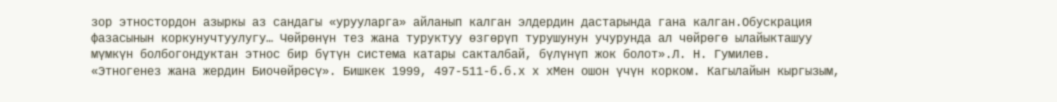зор этностордон азыркы аз сандагы «урууларга» айланып калган элдердин дастарында гана калган.Обускрация фазасынын коркунучтуулугу… Чөйрөнүн тез жана туруктуу өзгөрүп турушунун учурунда ал чөйрөгө ылайыкташуу мүмкүн болбогондуктан этнос бир бүтүн система катары сакталбай, бүлүнүп жок болот».Л. Н. Гумилев. «Этногенез жана жердин Биочөйрөсү». Бишкек 1999, 497-511-б.б.х х хМен ошон үчүн корком. Кагылайын кыргызым,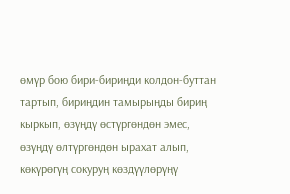өмүр бою бири-бириңди колдон-буттан тартып, бириңдин тамырыңды бириң кыркып, өзүңдү өстүргөндөн эмес, өзүңдү өлтүргөндөн ырахат алып, көкүрөгүң сокуруң көздүүлөрүңү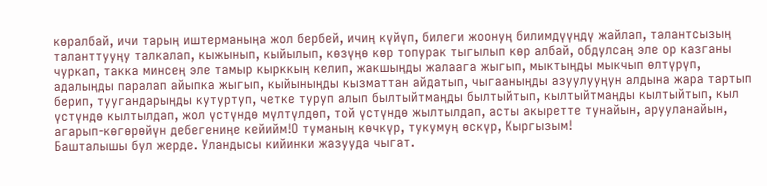көралбай, ичи тарың иштерманыңа жол бербей, ичиң күйүп, билеги жоонуң билимдүүңдү жайлап, талантсызың таланттууңу талкалап, кыжынып, кыйылып, көзүңө көр топурак тыгылып көр албай, обдулсаң эле ор казганы чуркап, такка минсең эле тамыр кырккың келип, жакшыңды жалаага жыгып, мыктыңды мыкчып өлтүрүп, адалыңды паралап айыпка жыгып, кыйыныңды кызматтан айдатып, чыгааныңды азуулууңун алдына жара тартып берип, туугандарыңды кутуртуп, четке туруп алып былтыйтмаңды былтыйтып, кылтыйтмаңды кылтыйтып, кыл үстүндө кылтылдап, жол үстүндө мүлтүлдөп, той үстүндө жылтылдап, асты акыретте тунайын, арууланайын, агарып-көгөрөйүн дебегениңе кейийм!О туманың көчкүр, тукумуң өскүр, Кыргызым!
Башталышы бул жерде. Уландысы кийинки жазууда чыгат.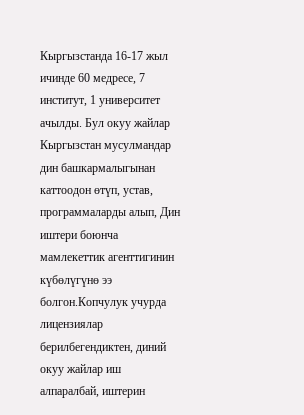Кыргызстанда 16-17 жыл ичинде 60 медресе, 7 институт, 1 университет ачылды. Бул окуу жайлар Кыргызстан мусулмандар дин башкармалыгынан каттоодон өтүп, устав, программаларды алып, Дин иштери боюнча мамлекеттик агенттигинин күбөлүгүнө ээ болгон.Копчулук учурда лицензиялар берилбегендиктен, диний окуу жайлар иш алпаралбай, иштерин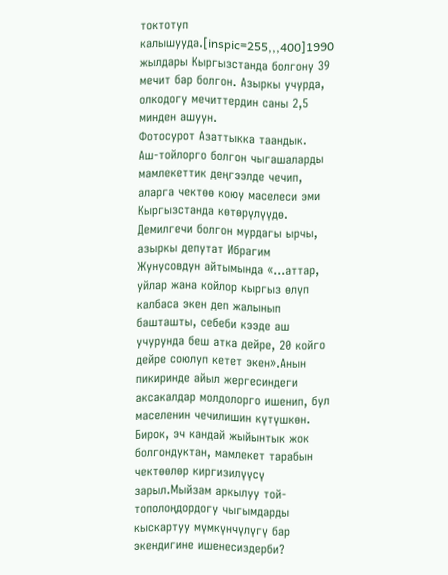токтотуп калышууда.[inspic=255,,,400]1990 жылдары Кыргызстанда болгону 39 мечит бар болгон. Азыркы учурда, олкодогу мечиттердин саны 2,5 минден ашуун.
Фотосурот Азаттыкка таандык.
Аш-тойлорго болгон чыгашаларды мамлекеттик деңгээлде чечип, аларга чектөө коюу маселеси эми Кыргызстанда көтөрүлүүдө. Демилгечи болгон мурдагы ырчы, азыркы депутат Ибрагим Жунусовдун айтымында «…аттар, уйлар жана койлор кыргыз өлүп калбаса экен деп жалынып башташты, себеби кээде аш учурунда беш атка дейре, 20 койго дейре союлуп кетет экен».Анын пикиринде айыл жергесиндеги аксакалдар молдолорго ишенип, бул маселенин чечилишин күтүшкөн. Бирок, эч кандай жыйынтык жок болгондуктан, мамлекет тарабын чектөөлөр киргизилүүсү зарыл.Мыйзам аркылуу той-тополоңдордогу чыгымдарды кыскартуу мүмкүнчүлүгү бар экендигине ишенесиздерби?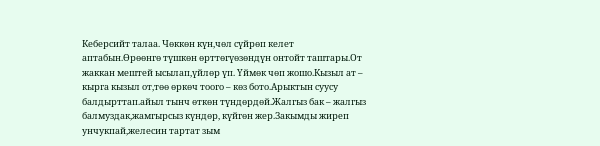Кеберсийт талаа. Чөккөн күн,чөл сүйрөп келет аптабын.Өрөөнгө түшкөн өрттөгүөзөндүн онтойт таштары.От жаккан мештей ысылап,үйлөр үп. Үймөк чөп жошо.Кызыл ат – кырга кызыл от,төө өркөч тоого – көз бото.Арыктын суусу балдырттап.айыл тынч өткөн түндөрдөй.Жалгыз бак – жалгыз балмуздак,жамгырсыз күндөр, күйгөн жер.Закымды жиреп унчукпай,желесин тартат зым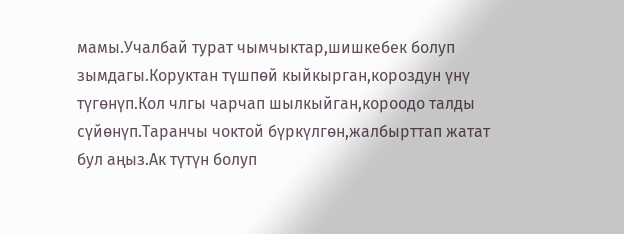мамы.Учалбай турат чымчыктар,шишкебек болуп зымдагы.Коруктан түшпөй кыйкырган,короздун үнү түгөнүп.Кол члгы чарчап шылкыйган,короодо талды сүйөнүп.Таранчы чоктой бүркүлгөн,жалбырттап жатат бул аңыз.Ак түтүн болуп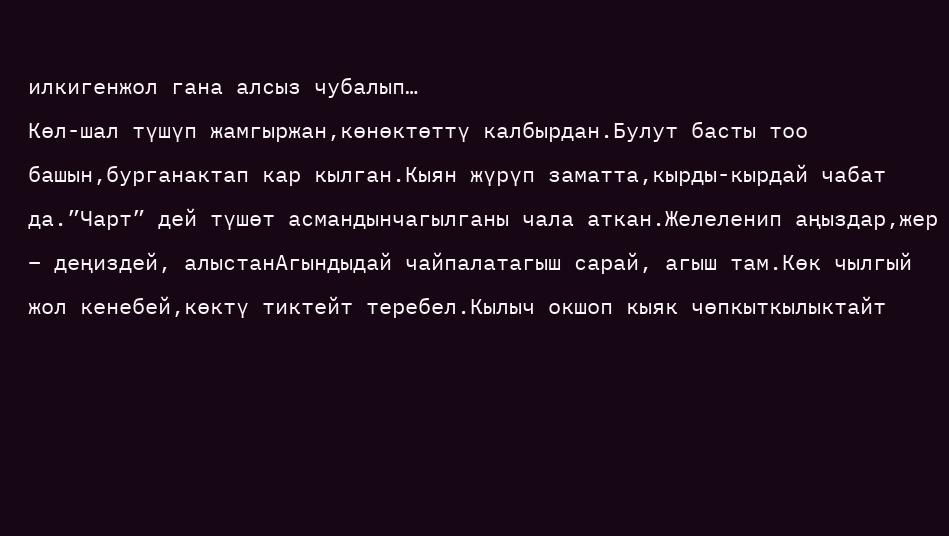илкигенжол гана алсыз чубалып…
Көл-шал түшүп жамгыржан,көнөктөттү калбырдан.Булут басты тоо башын,бурганактап кар кылган.Кыян жүрүп заматта,кырды-кырдай чабат да.”Чарт” дей түшөт асмандынчагылганы чала аткан.Желеленип аңыздар,жер – деңиздей, алыстанАгындыдай чайпалатагыш сарай, агыш там.Көк чылгый жол кенебей,көктү тиктейт теребел.Кылыч окшоп кыяк чөпкыткылыктайт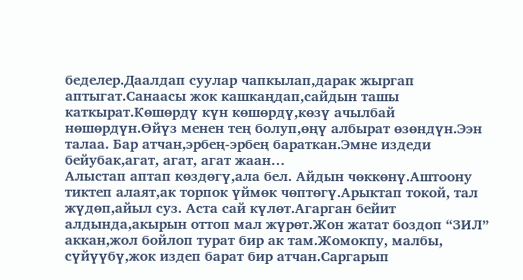беделер.Даалдап суулар чапкылап,дарак жыргап аптыгат.Санаасы жок кашкаңдап,сайдын ташы каткырат.Көшөрдү күн көшөрдү,көзү ачылбай нөшөрдүн.Өйүз менен тең болуп,өңү албырат өзөндүн.Ээн талаа. Бар атчан,эрбең-эрбең бараткан.Эмне издеди бейубак,агат, агат, агат жаан…
Алыстап аптап көздөгү,ала бел. Айдын чөккөнү.Аштоону тиктеп алаят,ак торпок үймөк чөптөгү.Арыктап токой, тал жүдөп,айыл суз. Аста сай күлөт.Агарган бейит алдында,акырын оттоп мал жүрөт.Жон жатат боздоп “ЗИЛ” аккан,жол бойлоп турат бир ак там.Жомокпу, малбы, сүйүүбү,жок издеп барат бир атчан.Саргарып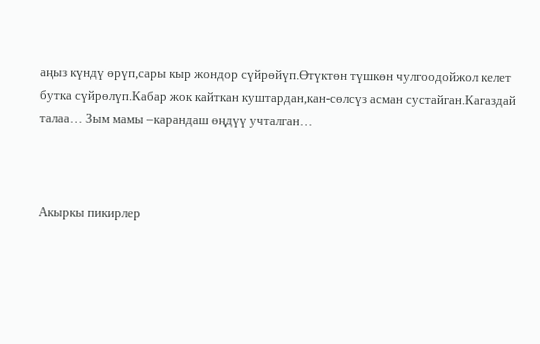аңыз күндү өрүп,сары кыр жондор сүйрөйүп.Өтүктөн түшкөн чулгоодойжол келет бутка сүйрөлүп.Кабар жок кайткан куштардан,кан-сөлсүз асман сустайган.Кагаздай талаа… Зым мамы –карандаш өңдүү учталган…



Акыркы пикирлер